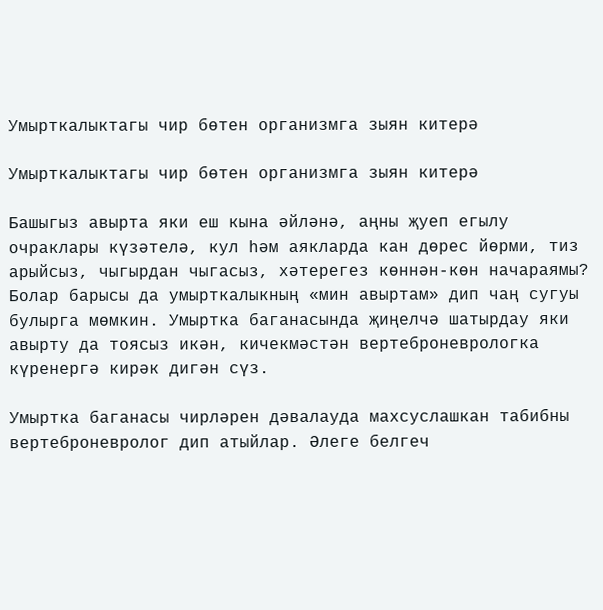Умырткалыктагы чир бөтен организмга зыян китерә

Умырткалыктагы чир бөтен организмга зыян китерә

Башыгыз авырта яки еш кына әйләнә, аңны җуеп егылу очраклары күзәтелә, кул һәм аякларда кан дөрес йөрми, тиз арыйсыз, чыгырдан чыгасыз, хәтерегез көннән-көн начараямы? Болар барысы да умырткалыкның «мин авыртам» дип чаң сугуы булырга мөмкин. Умыртка баганасында җиңелчә шатырдау яки авырту да тоясыз икән, кичекмәстән вертеброневрологка күренергә кирәк дигән сүз.

Умыртка баганасы чирләрен дәвалауда махсуслашкан табибны вертеброневролог дип атыйлар. Әлеге белгеч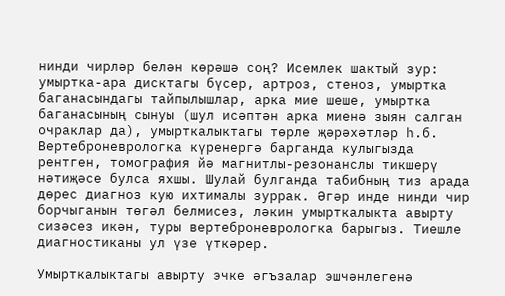нинди чирләр белән көрәшә соң? Исемлек шактый зур: умыртка-ара дисктагы бүсер, артроз, стеноз, умыртка баганасындагы тайпылышлар, арка мие шеше, умыртка баганасының сынуы (шул исәптән арка миенә зыян салган очраклар да), умырткалыктагы төрле җәрәхәтләр һ.б. Вертеброневрологка күренергә барганда кулыгызда рентген, томография йә магнитлы-резонанслы тикшерү нәтиҗәсе булса яхшы. Шулай булганда табибның тиз арада дөрес диагноз кую ихтималы зуррак. Әгәр инде нинди чир борчыганын төгәл белмисез, ләкин умырткалыкта авырту сизәсез икән, туры вертеброневрологка барыгыз. Тиешле диагностиканы ул үзе үткәрер.

Умырткалыктагы авырту эчке әгъзалар эшчәнлегенә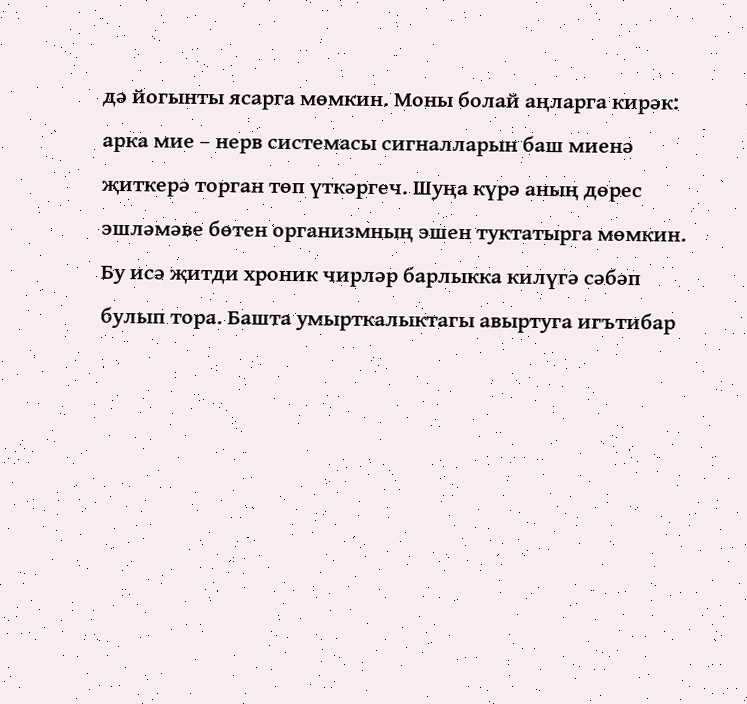дә йогынты ясарга мөмкин. Моны болай аңларга кирәк: арка мие – нерв системасы сигналларын баш миенә җиткерә торган төп үткәргеч. Шуңа күрә аның дөрес эшләмәве бөтен организмның эшен туктатырга мөмкин. Бу исә җитди хроник чирләр барлыкка килүгә сәбәп булып тора. Башта умырткалыктагы авыртуга игътибар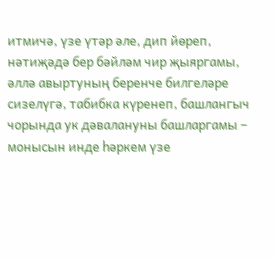итмичә, үзе үтәр әле, дип йөреп, нәтиҗәдә бер бәйләм чир җыяргамы, әллә авыртуның беренче билгеләре сизелүгә, табибка күренеп, башлангыч чорында ук дәвалануны башларгамы – монысын инде һәркем үзе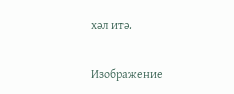хәл итә.

Изображение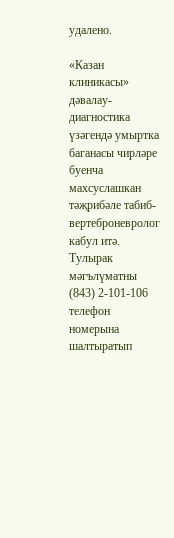удалено.

«Казан клиникасы» дәвалау-диагностика үзәгендә умыртка баганасы чирләре буенча махсуслашкан тәҗрибәле табиб-вертеброневролог кабул итә. Тулырак мәгълүматны (843) 2-101-106 телефон номерына шалтыратып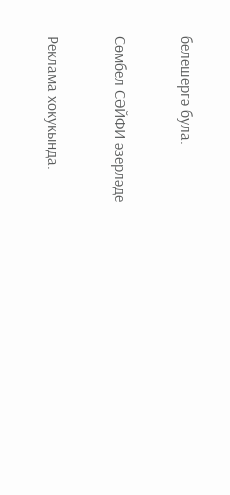белешергә була.

Сөмбел СӘЙФИ әзерләде

Реклама хокукында.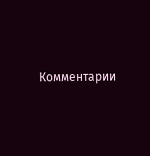Комментарии